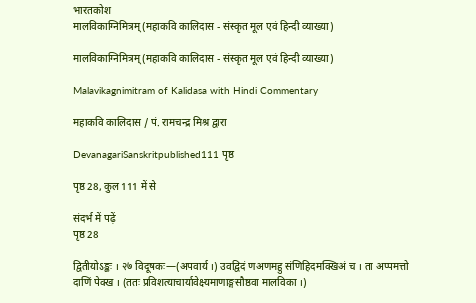भारतकोश
मालविकाग्निमित्रम् (महाकवि कालिदास - संस्कृत मूल एवं हिन्दी व्याख्या)

मालविकाग्निमित्रम् (महाकवि कालिदास - संस्कृत मूल एवं हिन्दी व्याख्या)

Malavikagnimitram of Kalidasa with Hindi Commentary

महाकवि कालिदास / पं. रामचन्द्र मिश्र द्वारा

DevanagariSanskritpublished111 पृष्ठ

पृष्ठ 28, कुल 111 में से

संदर्भ में पढ़ें
पृष्ठ 28

द्वितीयोऽङ्कः । २७ विदूषकः—(अपवार्य ।) उवद्विदं णअणमहु संणिहिदमक्खिअं च । ता अप्पमत्तो दाणिं पेक्ख । (ततः प्रविशत्याचार्यावेक्ष्यमाणाङ्गसौष्ठवा मालविका ।)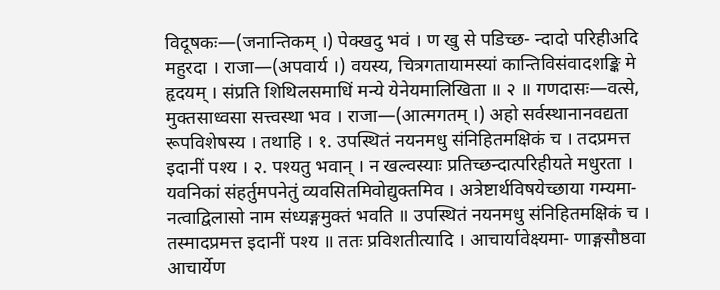विदूषकः—(जनान्तिकम् ।) पेक्खदु भवं । ण खु से पडिच्छ- न्दादो परिहीअदि महुरदा । राजा—(अपवार्य ।) वयस्य, चित्रगतायामस्यां कान्तिविसंवादशङ्कि मे हृदयम् । संप्रति शिथिलसमाधिं मन्ये येनेयमालिखिता ॥ २ ॥ गणदासः—वत्से, मुक्तसाध्वसा सत्त्वस्था भव । राजा—(आत्मगतम् ।) अहो सर्वस्थानानवद्यता रूपविशेषस्य । तथाहि । १. उपस्थितं नयनमधु संनिहितमक्षिकं च । तदप्रमत्त इदानीं पश्य । २. पश्यतु भवान् । न खल्वस्याः प्रतिच्छन्दात्परिहीयते मधुरता । यवनिकां संहर्तुमपनेतुं व्यवसितमिवोद्युक्तमिव । अत्रेष्टार्थविषयेच्छाया गम्यमा- नत्वाद्विलासो नाम संध्यङ्गमुक्तं भवति ॥ उपस्थितं नयनमधु संनिहितमक्षिकं च । तस्मादप्रमत्त इदानीं पश्य ॥ ततः प्रविशतीत्यादि । आचार्यावेक्ष्यमा- णाङ्गसौष्ठवा आचार्येण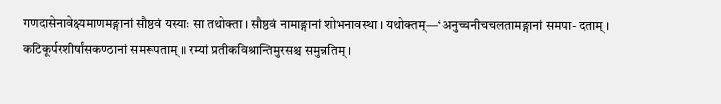गणदासेनावेक्ष्यमाणमङ्गानां सौष्ठवं यस्याः सा तथोक्ता । सौष्ठवं नामाङ्गानां शोभनावस्था । यथोक्तम्—‘अनुच्चनीचचलतामङ्गानां समपा- दताम् । कटिकूर्परशीर्षांसकण्ठानां समरूपताम् ॥ रम्यां प्रतीकविश्रान्तिमुरसश्च समुन्नतिम् ।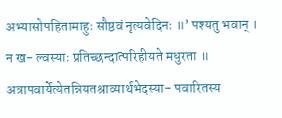अभ्यासोपहितामाहुः सौष्ठवं नृत्यवेदिनः ॥’ पश्यतु भवान् । न ख- ल्वस्याः प्रतिच्छन्दात्परिहीयते मधुरता ॥ अत्रापवार्येत्येतन्नियतश्राव्यार्थभेदस्या- पवारितस्य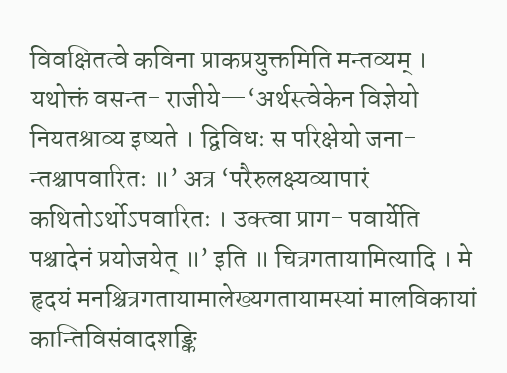विवक्षितत्वे कविना प्राकप्रयुक्तमिति मन्तव्यम् । यथोक्तं वसन्त- राजीये—‘अर्थस्त्वेकेन विज्ञेयो नियतश्राव्य इष्यते । द्विविधः स परिक्षेयो जना- न्तश्चापवारितः ॥’ अत्र ‘परैरुलक्ष्यव्यापारं कथितोऽर्थोऽपवारितः । उक्त्वा प्राग- पवार्येति पश्चादेनं प्रयोजयेत् ॥’ इति ॥ चित्रगतायामित्यादि । मे हृदयं मनश्चित्रगतायामालेख्यगतायामस्यां मालविकायां कान्तिविसंवादशङ्कि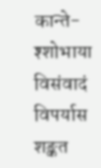कान्ते- श्शोभाया विसंवादं विपर्यास शङ्कत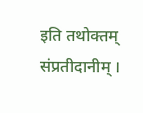इति तथोक्तम् संप्रतीदानीम् ।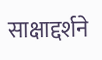साक्षाद्दर्शने